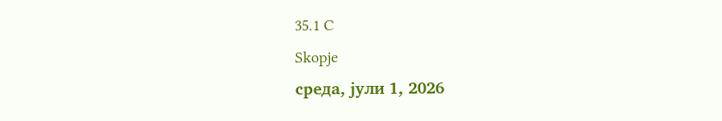35.1 C
Skopje
среда, јули 1, 2026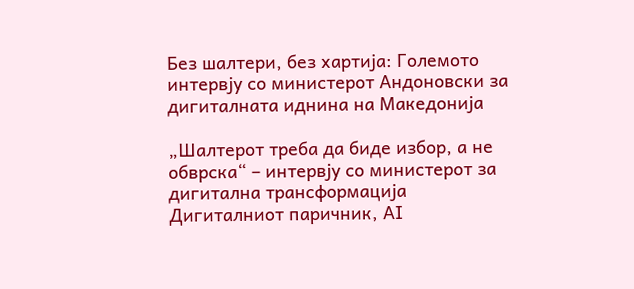Без шалтери, без хартија: Големото интервју со министерот Андоновски за дигиталната иднина на Македонија

„Шалтерот треба да биде избор, а не обврска“ – интервју со министерот за дигитална трансформација
Дигиталниот паричник, AI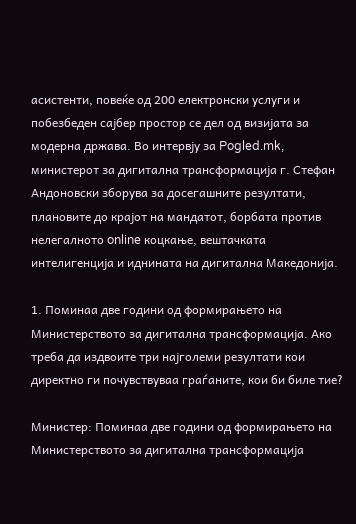асистенти, повеќе од 200 електронски услуги и побезбеден сајбер простор се дел од визијата за модерна држава. Во интервју за Pogled.mk, министерот за дигитална трансформација г. Стефан Андоновски зборува за досегашните резултати, плановите до крајот на мандатот, борбата против нелегалното online коцкање, вештачката интелигенција и иднината на дигитална Македонија.

1. Поминаа две години од формирањето на Министерството за дигитална трансформација. Ако треба да издвоите три најголеми резултати кои директно ги почувствуваа граѓаните, кои би биле тие?

Министер: Поминаа две години од формирањето на Министерството за дигитална трансформација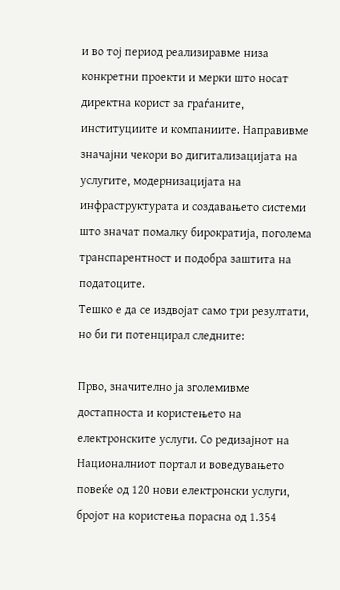и во тој период реализиравме низа конкретни проекти и мерки што носат директна корист за граѓаните, институциите и компаниите. Направивме значајни чекори во дигитализацијата на услугите, модернизацијата на инфраструктурата и создавањето системи што значат помалку бирократија, поголема транспарентност и подобра заштита на податоците.
Тешко е да се издвојат само три резултати, но би ги потенцирал следните:

Прво, значително ја зголемивме достапноста и користењето на електронските услуги. Со редизајнот на Националниот портал и воведувањето повеќе од 120 нови електронски услуги, бројот на користења порасна од 1.354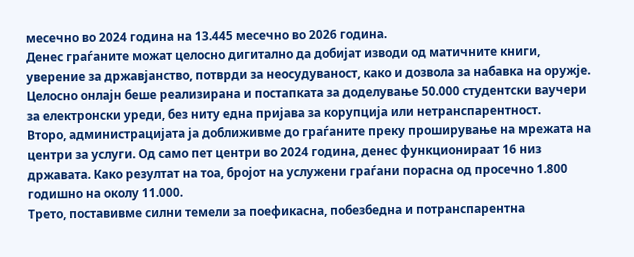месечно во 2024 година на 13.445 месечно во 2026 година.
Денес граѓаните можат целосно дигитално да добијат изводи од матичните книги, уверение за државјанство, потврди за неосудуваност, како и дозвола за набавка на оружје. Целосно онлајн беше реализирана и постапката за доделување 50.000 студентски ваучери за електронски уреди, без ниту една пријава за корупција или нетранспарентност.
Второ, администрацијата ја доближивме до граѓаните преку проширување на мрежата на центри за услуги. Од само пет центри во 2024 година, денес функционираат 16 низ државата. Како резултат на тоа, бројот на услужени граѓани порасна од просечно 1.800 годишно на околу 11.000.
Трето, поставивме силни темели за поефикасна, побезбедна и потранспарентна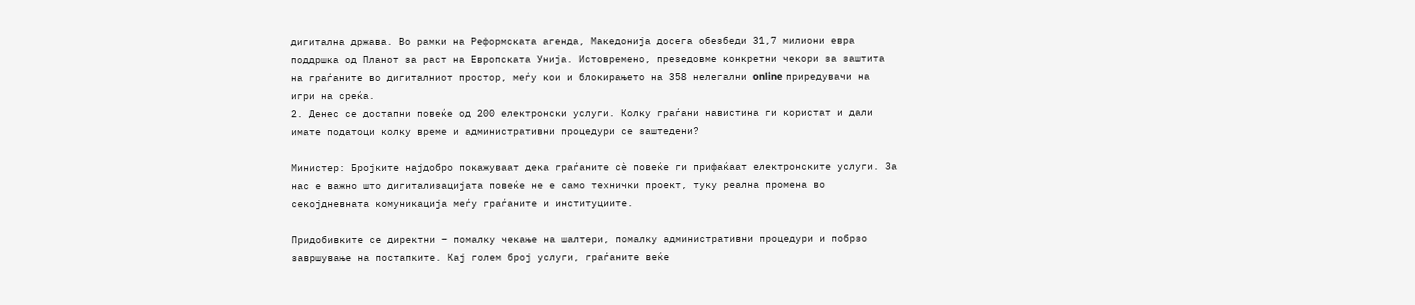дигитална држава. Во рамки на Реформската агенда, Македонија досега обезбеди 31,7 милиони евра поддршка од Планот за раст на Европската Унија. Истовремено, презедовме конкретни чекори за заштита на граѓаните во дигиталниот простор, меѓу кои и блокирањето на 358 нелегални online приредувачи на игри на среќа.
2. Денес се достапни повеќе од 200 електронски услуги. Колку граѓани навистина ги користат и дали имате податоци колку време и административни процедури се заштедени?

Министер: Бројките најдобро покажуваат дека граѓаните сè повеќе ги прифаќаат електронските услуги. За нас е важно што дигитализацијата повеќе не е само технички проект, туку реална промена во секојдневната комуникација меѓу граѓаните и институциите.

Придобивките се директни – помалку чекање на шалтери, помалку административни процедури и побрзо завршување на постапките. Кај голем број услуги, граѓаните веќе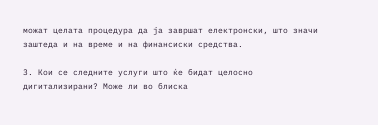можат целата процедура да ја завршат електронски, што значи заштеда и на време и на финансиски средства.

3. Кои се следните услуги што ќе бидат целосно дигитализирани? Може ли во блиска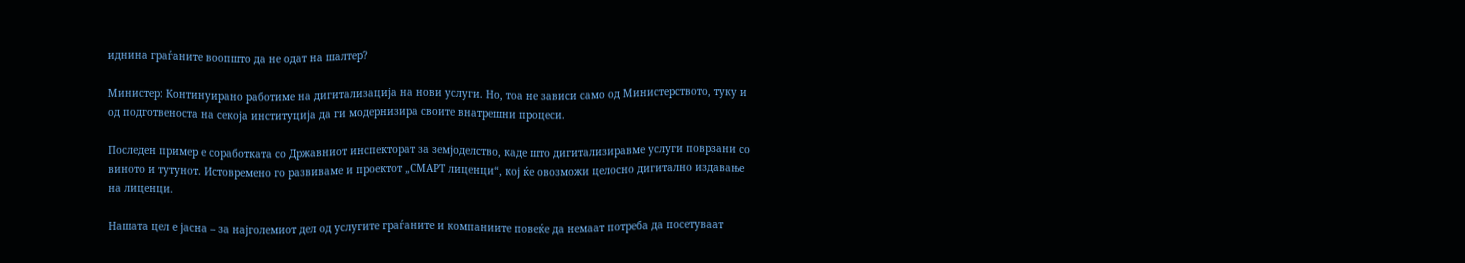иднина граѓаните воопшто да не одат на шалтер?

Министер: Континуирано работиме на дигитализација на нови услуги. Но, тоа не зависи само од Министерството, туку и од подготвеноста на секоја институција да ги модернизира своите внатрешни процеси.

Последен пример е соработката со Државниот инспекторат за земјоделство, каде што дигитализиравме услуги поврзани со виното и тутунот. Истовремено го развиваме и проектот „СМАРТ лиценци“, кој ќе овозможи целосно дигитално издавање на лиценци.

Нашата цел е јасна – за најголемиот дел од услугите граѓаните и компаниите повеќе да немаат потреба да посетуваат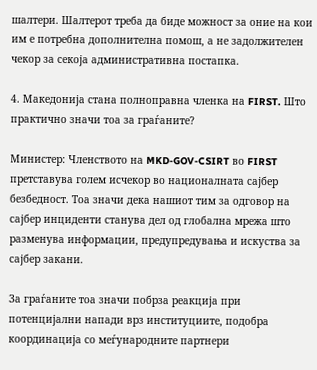шалтери. Шалтерот треба да биде можност за оние на кои им е потребна дополнителна помош, а не задолжителен чекор за секоја административна постапка.

4. Македонија стана полноправна членка на FIRST. Што практично значи тоа за граѓаните?

Министер: Членството на MKD-GOV-CSIRT во FIRST претставува голем исчекор во националната сајбер безбедност. Тоа значи дека нашиот тим за одговор на сајбер инциденти станува дел од глобална мрежа што разменува информации, предупредувања и искуства за сајбер закани.

За граѓаните тоа значи побрза реакција при потенцијални напади врз институциите, подобра координација со меѓународните партнери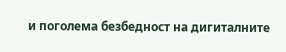и поголема безбедност на дигиталните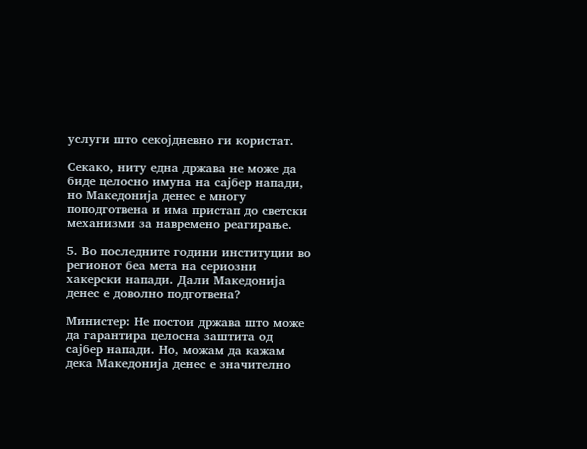услуги што секојдневно ги користат.

Секако, ниту една држава не може да биде целосно имуна на сајбер напади, но Македонија денес е многу поподготвена и има пристап до светски механизми за навремено реагирање.

5. Во последните години институции во регионот беа мета на сериозни хакерски напади. Дали Македонија денес е доволно подготвена?

Министер: Не постои држава што може да гарантира целосна заштита од сајбер напади. Но, можам да кажам дека Македонија денес е значително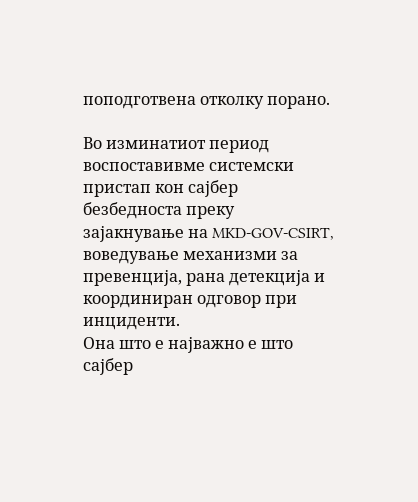поподготвена отколку порано.

Во изминатиот период воспоставивме системски пристап кон сајбер безбедноста преку зајакнување на MKD-GOV-CSIRT, воведување механизми за превенција, рана детекција и координиран одговор при инциденти.
Она што е најважно е што сајбер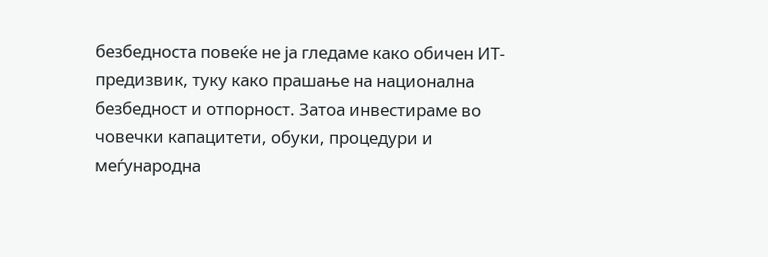безбедноста повеќе не ја гледаме како обичен ИТ-предизвик, туку како прашање на национална безбедност и отпорност. Затоа инвестираме во човечки капацитети, обуки, процедури и меѓународна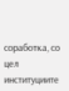соработка, со цел институциите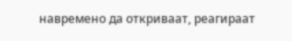навремено да откриваат, реагираат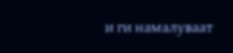и ги намалуваат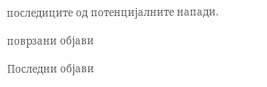последиците од потенцијалните напади.

поврзани објави

Последни објави